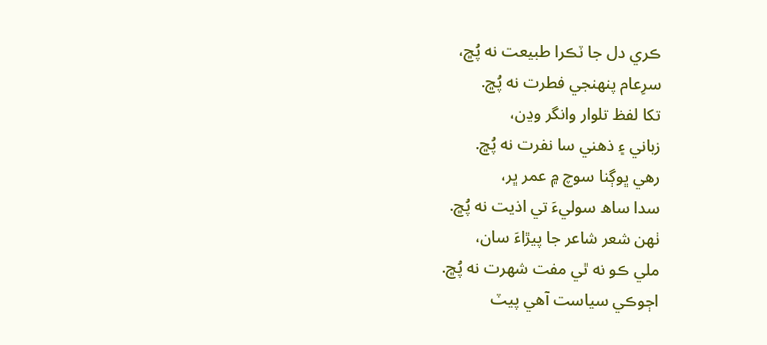ڪري دل جا ٽڪرا طبيعت نه پُڇ،
سرِعام پنهنجي فطرت نه پُڇ.
تکا لفظ تلوار وانگر وڍن،
زباني ۽ ذهني سا نفرت نه پُڇ.
رهي ڀوڳنا سوچ ۾ عمر ڀر،
سدا ساھ سوليءَ تي اذيت نه پُڇ.
ٺهن شعر شاعر جا پيڙاءَ سان،
ملي ڪو نه ٿي مفت شهرت نه پُڇ.
اڄوڪي سياست آهي پيٽ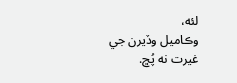لئه،
وڪاميل وڏيرن جي غيرت نه پُڇ.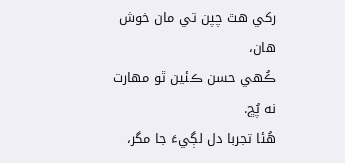رکي هٿ چپن تي مان خوش هان،
ڪُهي حسن ڪئين ٿو مهارت نه پُڇ.
هُئا تجربا دل لڳيءَ جا مگر،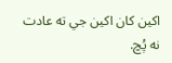اکين کان اکين جي ته عادت نه پُڇ.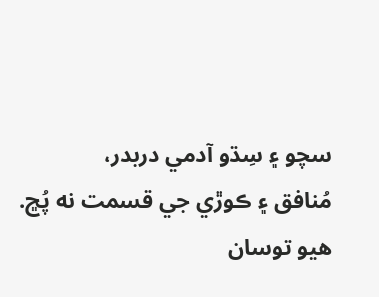سچو ۽ سِڌو آدمي دربدر،
مُنافق ۽ ڪوڙي جي قسمت نه پُڇ.
هيو توسان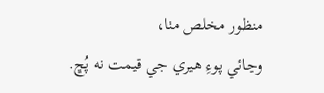منظور مخلص مٺا،
وڃائي پوءِ هيري جي قيمت نه پُڇ.